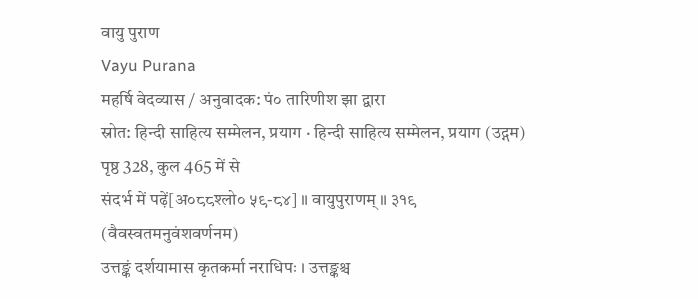वायु पुराण
Vayu Purana
महर्षि वेदव्यास / अनुवादक: पं० तारिणीश झा द्वारा
स्रोत: हिन्दी साहित्य सम्मेलन, प्रयाग · हिन्दी साहित्य सम्मेलन, प्रयाग (उद्गम)
पृष्ठ 328, कुल 465 में से
संदर्भ में पढ़ें[अ०८८श्लो० ५९-८४] ॥ वायुपुराणम् ॥ ३१९
(वैवस्वतमनुवंशवर्णनम)
उत्तङ्कं दर्शयामास कृतकर्मा नराधिपः । उत्तङ्कश्च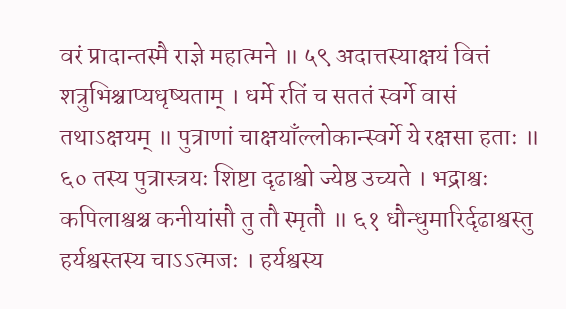वरं प्रादान्तस्मै राज्ञे महात्मने ॥ ५९ अदात्तस्याक्षयं वित्तं शत्रुभिश्चाप्यधृष्यताम् । धर्मे रतिं च सततं स्वर्गे वासं तथाऽक्षयम् ॥ पुत्राणां चाक्षयाँल्लोकान्स्वर्गे ये रक्षसा हताः ॥ ६० तस्य पुत्रास्त्रयः शिष्टा दृढाश्वो ज्येष्ठ उच्यते । भद्राश्वः कपिलाश्वश्च कनीयांसौ तु तौ स्मृतौ ॥ ६१ धौन्धुमारिर्दृढाश्वस्तु हर्यश्वस्तस्य चाऽऽत्मजः । हर्यश्वस्य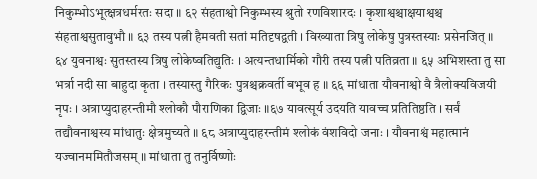निकुम्भोऽभूत्क्षत्रधर्मरतः सदा ॥ ६२ संहताश्वो निकुम्भस्य श्रुतो रणविशारदः । कृशाश्वश्चाक्षयाश्वश्च संहताश्वसुतावुभौ ॥ ६३ तस्य पत्नी हैमवती सतां मतिदृषद्वती । विख्याता त्रिषु लोकेषु पुत्रस्तस्याः प्रसेनजित् ॥ ६४ युवनाश्वः सुतस्तस्य त्रिषु लोकेष्वतिद्युतिः । अत्यन्तधार्मिको गौरी तस्य पत्नी पतिव्रता ॥ ६५ अभिशस्ता तु सा भर्त्रा नदी सा बाहुदा कृता । तस्यास्तु गैरिकः पुत्रश्चक्रवर्ती बभूव ह ॥ ६६ मांधाता यौवनाश्वो वै त्रैलोक्यविजयी नृपः । अत्राप्युदाहरन्तीमौ श्लोकौ पौराणिका द्विजाः ॥६७ यावत्सूर्य उदयति यावच्च प्रतितिष्ठति । सर्वं तद्यौवनाश्वस्य मांधातुः क्षेत्रमुच्यते ॥ ६८ अत्राप्युदाहरन्तीमं श्लोकं वंशविदो जनाः । यौवनाश्वं महात्मानं यज्वानममितौजसम् ॥ मांधाता तु तनुर्विष्णोः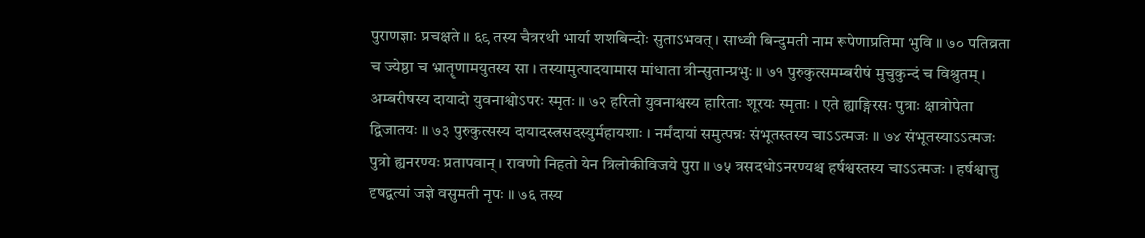पुराणज्ञाः प्रचक्षते ॥ ६९ तस्य चैत्ररथी भार्या शशबिन्दोः सुताऽभवत् । साध्वी बिन्दुमती नाम रूपेणाप्रतिमा भुवि ॥ ७० पतिव्रता च ज्येष्ठा च भ्रातॄणामयुतस्य सा । तस्यामुत्पादयामास मांधाता त्रीन्सुतान्प्रभुः ॥ ७१ पुरुकुत्समम्बरीषं मुचुकुन्दं च विश्रुतम् । अम्बरीषस्य दायादो युवनाश्वोऽपरः स्मृतः ॥ ७२ हरितो युवनाश्वस्य हारिताः शूरयः स्मृताः । एते ह्याङ्गिरसः पुत्राः क्षात्रोपेता द्विजातयः ॥ ७३ पुरुकुत्सस्य दायादस्त्रसदस्युर्महायशाः । नर्मंदायां समुत्पन्नः संभूतस्तस्य चाऽऽत्मजः ॥ ७४ संभूतस्याऽऽत्मजः पुत्रो ह्यनरण्यः प्रतापवान् । रावणो निहतो येन त्रिलोकीविजये पुरा ॥ ७५ त्रसदधोऽनरण्यश्च हर्षश्वस्तस्य चाऽऽत्मजः । हर्षश्वात्तु दृषद्वत्यां जज्ञे वसुमती नृपः ॥ ७६ तस्य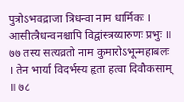पुत्रोऽभवद्राजा त्रिधन्वा नाम धार्मिकः । आसीत्त्रैधन्वनश्चापि विद्वांस्त्रय्यारुणः प्रभुः ॥ ७७ तस्य सत्यव्रतो नाम कुमारोऽभून्महाबलः । तेन भार्या विदर्भस्य हृता हत्वा दिवौकसाम् ॥ ७८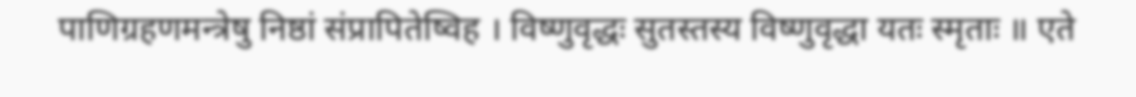पाणिग्रहणमन्त्रेषु निष्ठां संप्रापितेष्विह । विष्णुवृद्धः सुतस्तस्य विष्णुवृद्धा यतः स्मृताः ॥ एते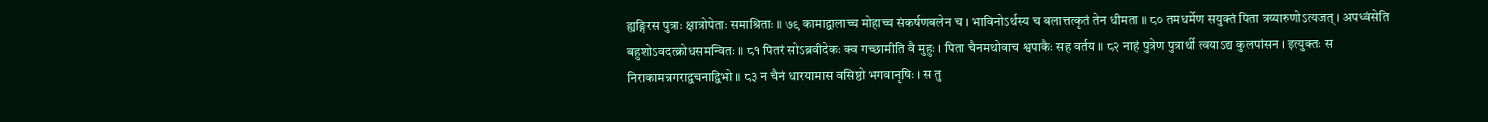ह्यङ्गिरस पुत्राः क्षात्रोपेताः समाश्रिताः ॥ ७९ कामाद्वालाच्च मोहाच्च संकर्षणबलेन च । भाविनोऽर्थस्य च बलात्तत्कृतं तेन धीमता ॥ ८० तमधर्मेण सयुक्तं पिता त्रय्यारुणोऽत्यजत् । अपध्वंसेति बहुशोऽवदत्क्रोधसमन्वितः ॥ ८१ पितरं सोऽब्रवीदेकः क्व गच्छामीति वै मुहुः । पिता चैनमथोवाच श्वपाकैः सह वर्तय ॥ ८२ नाहं पुत्रेण पुत्रार्थी त्वयाऽद्य कुलपांसन । इत्युक्तः स निराकामन्नगराद्वचनाद्विभो ॥ ८३ न चैनं धारयामास वसिष्ठो भगवानृषिः । स तु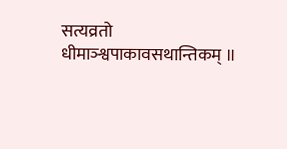सत्यव्रतो धीमाञ्श्वपाकावसथान्तिकम् ॥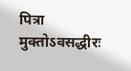पित्रा मुक्तोऽवसद्धीरः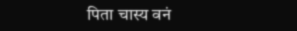पिता चास्य वनं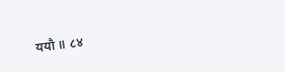ययौ ॥ ८४